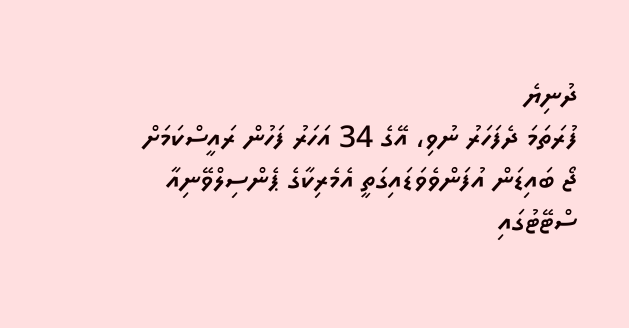ދުނިޔެ
ފުރަތަމަ ދެފަހަރު ނުވި، އޭގެ 34 އަހަރު ފަހުން ރައީސްކަމަށް
ޖޯ ބައިޑަން އުފަންވެވަޑައިގަތީ އެމެރިކާގެ ޕެންސިލްވޭނިއާ ސްޓޭޓުގައި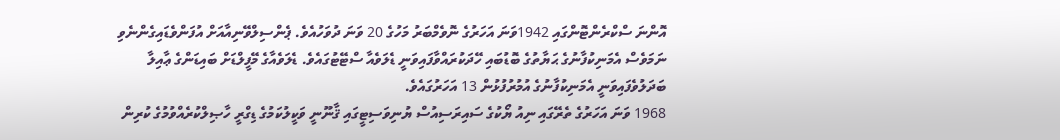އޮންނަ ސްކްރެންޓޮންގައި 1942ވަނަ އަހަރުގެ ނޮވެމްބަރު މަހުގެ 20 ވަނަ ދުވަހުއެވެ. ޕެންސިލްވޭނިއާއަށް އުފަންވެޑައިގެންނެވި ނަމަވެސް އެމަނިކުފާނުގެ ޙަޔާތުގެ ބޮޑުބައި ހޭދަކުރައްވާފައިވަނީ ޑެލަވެއާ ސްޓޭޓުގައެވެ. ޑެލަވެއާގެ މޭފީލްޑަށް ބައިޑަންގެ ޢާއިލާ ބަދަލުވެފައިވަނީ އެމަނިކުފާނުގެ އުމުރުފުޅުން 13 އަހަރުގައެވެ.
1968 ވަނަ އަހަރުގެ ތެރޭގައި ނިއު ޔޯކުގެ ސައިރަސިއުސް ޔުނިވަސިޓީގައި ޤާނޫނީ ވަކީލުކަމުގެ ޑިގްރީ ހާޞިލްކުރެއްވުމުގެ ކުރިން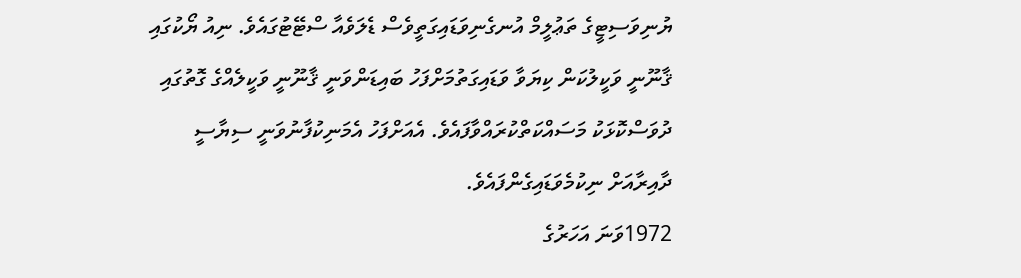ޔުނިވަސިޓީގެ ތަޢުލީމް އުނގެނިވަޑައިގަތީވެސް ޑެލަވެއާ ސްޓޭޓުގައެވެ. ނިއު ޔޯކުގައި ޤާނޫނީ ވަކީލުކަން ކިޔަވާ ވަޑައިގަތުމަށްފަހު ބައިޑަންވަނީ ޤާނޫނީ ވަކީލެއްގެ ގޮތުގައި ދުވަސްކޮޅަކު މަސައްކަތްކުރައްވާފައެވެ. އެއަށްފަހު އެމަނިކުފާނުވަނީ ސިޔާސީ ދާއިރާއަށް ނިކުމެވަޑައިގެންފައެވެ.
1972ވަނަ އަހަރުގެ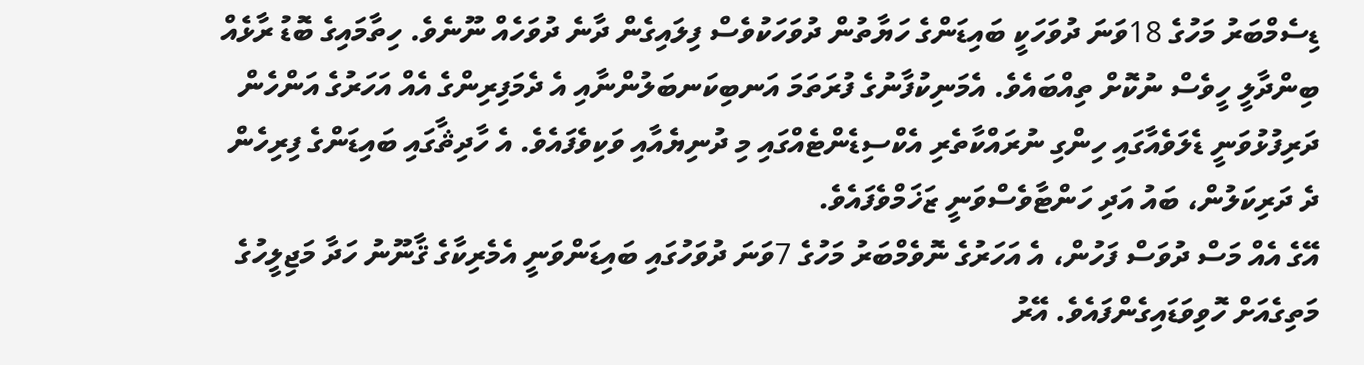ޑިސެމްބަރު މަހުގެ 18ވަނަ ދުވަހަކީ ބައިޑަންގެ ހަޔާތުން ދުވަހަކުވެސް ފިލައިގެން ދާނެ ދުވަހެއް ނޫނެވެ. ހިތާމައިގެ ބޮޑު ރާޅެއް ބިންދާލީ ހީވެސް ނުކޮށް ތިއްބައެވެ. އެމަނިކުފާނުގެ ފުރަތަމަ އަނބިކަނބަލުންނާއި އެ ދެމަފިރިންގެ އެއް އަހަރުގެ އަންހެން ދަރިފުޅުވަނީ ޑެލަވެއާގައި ހިންގި ނުރައްކާތެރި އެކްސިޑެންޓެއްގައި މި ދުނިޔެއާއި ވަކިވެފައެވެ. އެ ހާދިޘާގައި ބައިޑަންގެ ފިރިހެން ދެ ދަރިކަލުން، ބައު އަދި ހަންޓާވެސްވަނީ ޒަޚަމްވެފައެވެ.
އޭގެ އެއް މަސް ދުވަސް ފަހުން، އެ އަހަރުގެ ނޮވެމްބަރު މަހުގެ 7ވަނަ ދުވަހުގައި ބައިޑަންވަނީ އެމެރިކާގެ ޤާނޫނު ހަދާ މަޖިލީހުގެ މަތިގެއަށް ހޮވިވަޑައިގެންފައެވެ. އޭރު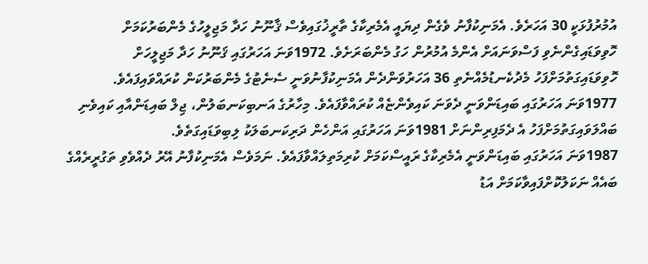އުމުރުފުޅަކީ 30 އަހަރެވެ. އެމަނިކުފާނު ވެގެން ދިޔައީ އެމެރިކާގެ ތާރީޚުގައިވެސް ޤާނޫނު ހަދާ މަޖިލީހުގެ މެންބަރުކަމަށް ހޮވިވަޑައިގެންނެވި ފަސްވަނައަށް އެންމެ އުމުރުން ހަގު މެންބަރަށެވެ. 1972ވަނަ އަހަރުގައި ޤަނޫނު ހަދާ މަޖިލީހަށް ހޮވިވަޑައިގަތުމަށްފަހު މެދުކެނޑުމެއްނެތި 36 އަހަރުވަންދެން އެމަނިކުފާނުވަނީ ސެނެޓުގެ މެންބަރުކަން ކުރައްވައިފައެވެ.
1977ވަނަ އަހަރުގައި ބައިޑަންވަނީ ދެވަނަ ކައިވެންޏެއް ކުރައްވާފައެވެ. މިހާރުގެ އަނބިކަނބަލުން، ޖިލް ބައިޑަންއާއި ކައިވެނި ބައްލަވައިގަތުމަށްފަހު އެ ދެމަފިރިންނަށް 1981ވަނަ އަހަރުގައި އަންހެން ދަރިކަނބަލަކު ލިބިވަޑައިގަތެވެ.
1987ވަނަ އަހަރުގައި ބައިޑަންވަނީ އެމެރިކާގެ ރައީސްކަމަށް ކުރިމަތިލައްވާފައެވެ. ނަމަވެސް އެމަނިކުފާނު އޭރު ދެއްވެވި ތަގުރީރެއްގެ ބައެއް ނަކަލުކޮށްފައިވާކަމަށް އަޑު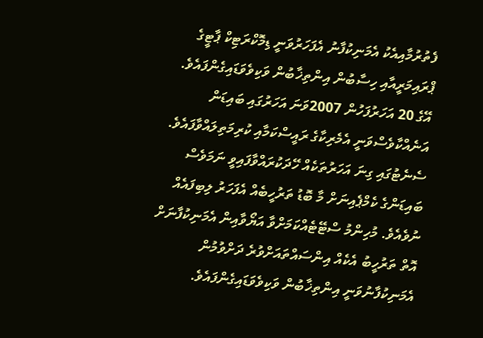ފެތުރުމާއިއެކު އެމަނިކުފާނު އެފަހަރުވަނީ ޑިމޮކްރަޓިކް ޕާޓީގެ ޕްރައިމަރީއާއި ހިސާބުން އިންތިޚާބުން ވަކިވެވަޑައިގެންފައެވެ.
އޭގެ 20 އަހަރުފަހުން 2007ވަނަ އަހަރުގައި ބައިޑަން އަނެއްކާވެސްވަނީ އެމެރިކާގެ ރައީސްކަމާއި ކުރިމަތިލައްވާފައެވެ. ސެނެޓުގައި ގިނަ އަހަރުތަކެއް ހޭދަކުރައްވާފައިވީ ނަމަވެސް ބައިޑަންގެ ކެމްޕެއިނަށް މާ ބޮޑު ތަރުހީބެއް އެފަހަރު ލިބިފައެއް ނުވެއެވެ. މުހިންމު ސްޓޭޓެއްކަމަށްވާ އަޔޯވާއިން އެމަނިކުފާނަށް އޮތް ތަރުހީބު އެކެއް އިންސައްތައަށްވުރެ ދަށްވުމުން އެމަނިކުފާނުވަނީ އިންތިޚާބުން ވަކިވެވަޑައިގެންފައެވެ.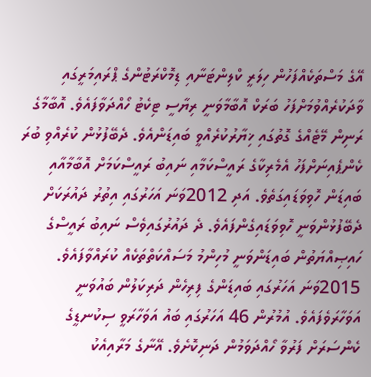އޭގެ މަސްތަކެއްފަހުން ހިލަރީ ކްލިންޓަނާއި ޑިމޮކްރަޓުންގެ ޕްރައިމަރީގައި ވާދަކުރެއްވުމަށްފަހު ބަރަކް އޮބާމާވަނީ ރިޔާސީ ޓިކެޓު ހޯއްދަވާފައެވެ. އޮބާމާގެ ރަނިން މޭޓެއްގެ ގޮތުގައި ޚިޔާރުކުރެއްވީ ބައިޑަންއެވެ. ދެބޭފުޅުން ކުރެއްވި ބުރަ ކެންޕެއިނަށްފަހު އެމެރިކާގެ ރައީސްކަމާއި ނައިބު ރައީސްކަމަށް އޮބާމާއާއި ބައިޑަން ހޮވިވަޑައިގަތެވެ. އަދި 2012ވަނަ އަހަރުގައި އިތުރު ދައުރަކަށް ދެބޭފުޅުންވަނީ ހޮވިވަޑައިގެންފައެވެ. ދެ ދައުރުގައިވެސް ނައިބު ރައީސްގެ ހައިޞިއްޔަތުން ބައިޑަންވަނީ މުހިންމު މަސައްކަތްތަކެއް ކުރައްވާފައެވެ.
2015ވަނަ އަހަރުގައި ބައިޑަންގެ ފިރިހެން ދަރިކަލުން ބައުވަނީ އަވަހާރަވެފައެވެ. އުމުރުން 46 އަހަރުގައި ބައު އަވަހާރަވީ ސިކުނޑީގެ ކެންސަރަށް ފަރުވާ ހޯއްދަވަމުން ދަނިކޮށެވެ. އޭނާގެ މަރާއިއެކު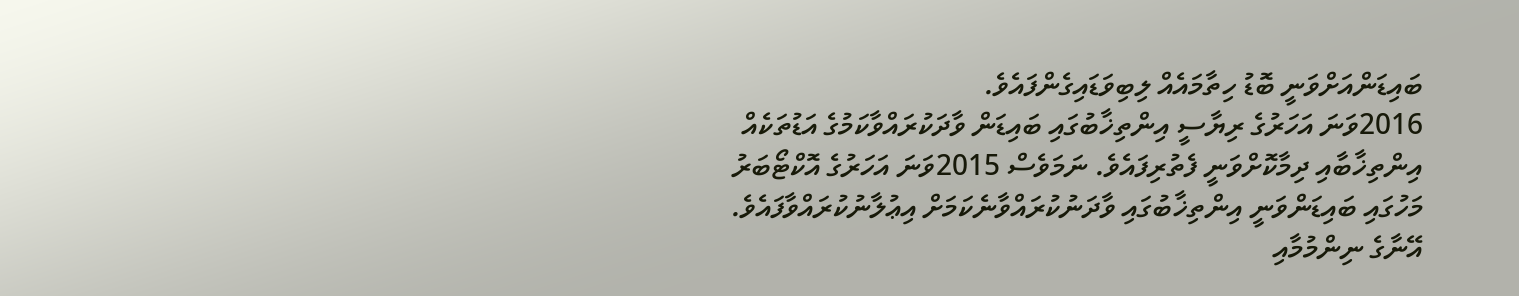ބައިޑަންއަށްވަނީ ބޮޑު ހިތާމައެއް ލިބިވަޑައިގެންފައެވެ.
2016ވަނަ އަހަރުގެ ރިޔާސީ އިންތިޚާބުގައި ބައިޑަން ވާދަކުރައްވާކަމުގެ އަޑުތަކެއް އިންތިޚާބާއި ދިމާކޮށްވަނީ ފެތުރިފައެވެ. ނަމަވެސް 2015ވަނަ އަހަރުގެ އޮކްޓޯބަރު މަހުގައި ބައިޑަންވަނީ އިންތިޚާބުގައި ވާދަނުކުރައްވާނެކަމަށް އިޢުލާނުކުރައްވާފައެވެ. އޭނާގެ ނިންމުމާއި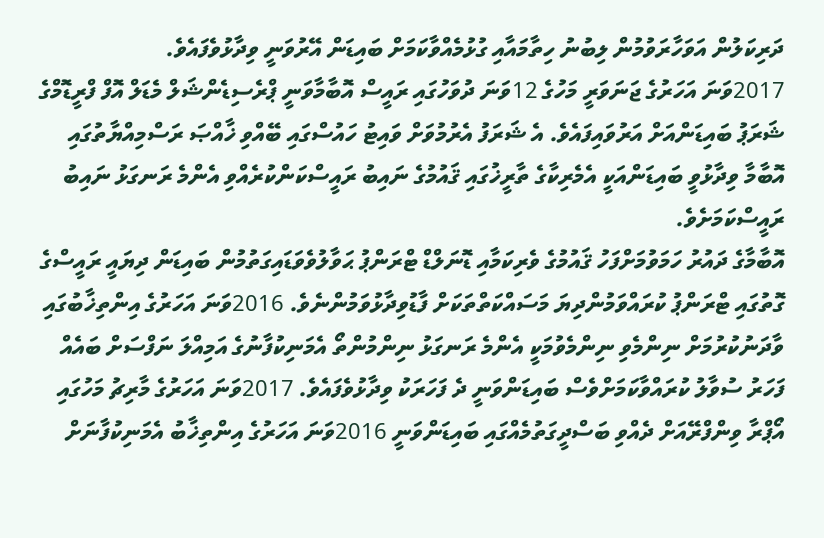ދަރިކަލުން އަވަހާރަވުމުން ލިބުނު ހިތާމައާއި ގުޅުމެއްވާކަމަށް ބައިޑަން އޭރުވަނީ ވިދާޅުވެފައެވެ.
2017ވަނަ އަހަރުގެ ޖަނަވަރީ މަހުގެ 12ވަނަ ދުވަހުގައި ރައީސް އޮބާމާވަނީ ޕްރެސިޑެންޝަލް މެޑަލް އޮފް ފްރީޑޮމްގެ ޝަރަޕު ބައިޑަންއަށް އަރުވައިފައެވެ. އެ ޝަރަފު އެރުމުވަށް ވައިޓު ހައުސްގައި ބޭއްވި ޚާއްޞަ ރަސްމިއްޔާތުގައި އޮބާމާ ވިދާޅުވީ ބައިޑަންއަކީ އެމެރިކާގެ ތާރީޚުގައި ޤައުމުގެ ނައިބު ރައީސްކަންކުރެއްވި އެންމެ ރަނގަޅު ނައިބު ރައީސްކަމަށެވެ.
އޮބާމާގެ ދައުރު ހަމަވުމަށްފަހު ޤައުމުގެ ވެރިކަމާއި ޑޮނަލްޑް ޓްރަންޕު ޙަވާލުވެވަޑައިގަތުމުން ބައިޑަން ދިޔައީ ރައީސްގެ ގޮތުގައި ޓްރަންޕު ކުރައްވަމުންދިޔަ މަސައްކަތްތަކަށް ފާޑުވިދާޅުވަމުންނެވެ. 2016ވަނަ އަހަރުގެ އިންތިޚާބުގައި ވާދަނުކުރުމަށް ނިންމެވި ނިންމެވުމަކީ އެންމެ ރަނގަޅު ނިންމުންތޯ އެމަނިކުފާނުގެ އަމިއްލަ ނަފްސަށް ބައެއް ފަހަރު ސުވާލު ކުރައްވާކަމަށްވެސް ބައިޑަންވަނީ ދެ ފަހަރަކު ވިދާޅުވެފައެވެ. 2017ވަނަ އަހަރުގެ މާރިޗު މަހުގައި އޯޕްރާ ވިންފްރޭއަށް ދެއްވި ބަސްދީގަތުމެއްގައި ބައިޑަންވަނީ 2016ވަނަ އަހަރުގެ އިންތިޚާބު އެމަނިކުފާނަށް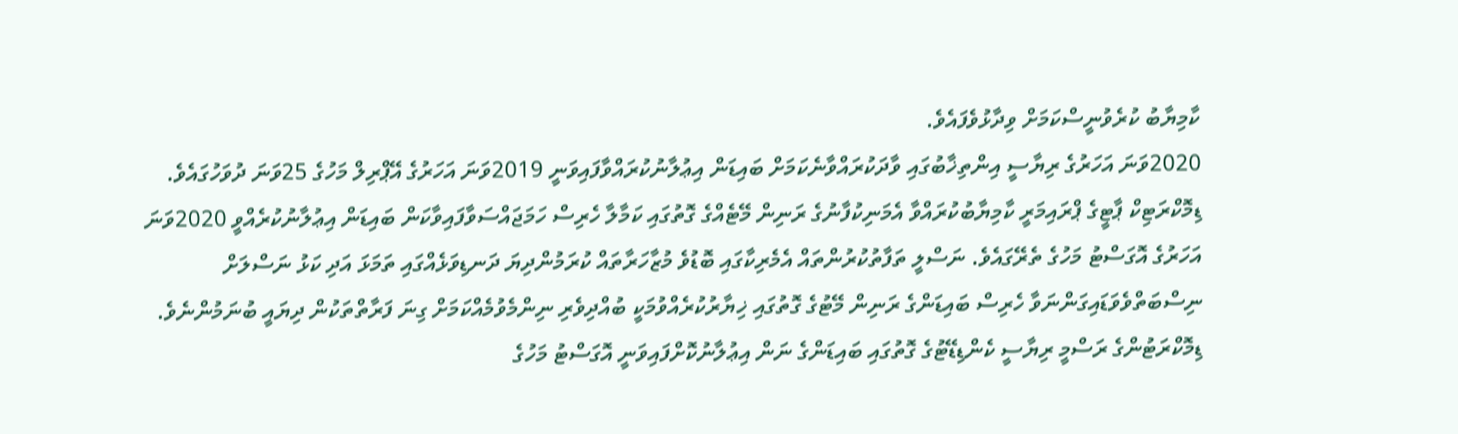ކާމިޔާބު ކުރެވުނީސްކަމަށް ވިދާޅުވެފައެވެ.
2020ވަނަ އަހަރުގެ ރިޔާސީ އިންތިޚާބުގައި ވާދަކުރައްވާނެކަމަށް ބައިޑަން އިޢުލާނުކުރައްވާފައިވަނީ 2019ވަނަ އަހަރުގެ އޭޕްރިލް މަހުގެ 25ވަނަ ދުވަހުގައެވެ. ޑިމޮކްރަޓިކް ޕާޓީގެ ޕްރައިމަރީ ކާމިޔާބުކުރައްވާ އެމަނިކުފާނުގެ ރަނިން މޭޓެއްގެ ގޮތުގައި ކަމާލާ ހެރިސް ހަމަޖައްސަވާފައިވާކަން ބައިޑަން އިޢުލާނުކުރެއްވީ 2020ވަނަ އަހަރުގެ އޮގަސްޓު މަހުގެ ތެރޭގައެވެ. ނަސްލީ ތަފާތުކުރުންތައް އެމެރިކާގައި ބޮޑުވެ މުޒާހަރާތައް ކުރަމުންދިޔަ ދަނޑިވަޅެއްގައި ތަމަޅަ އަދި ކަޅު ނަސްލަށް ނިސްބަތްވެވަޑައިގަންނަވާ ހެރިސް ބައިޑަންގެ ރަނިން މޭޓުގެ ގޮތުގައި ޚިޔާރުކުރެއްވުމަކީ ބުއްދިވެރި ނިންމެވުމެއްކަމަށް ގިނަ ފަރާތްތަކުން ދިޔައީ ބުނަމުންނެވެ. ޑިމޮކްރަޓުންގެ ރަސްމީ ރިޔާސީ ކެންޑިޑޭޓުގެ ގޮތުގައި ބައިޑަންގެ ނަން އިޢުލާނުކޮށްފައިވަނީ އޮގަސްޓު މަހުގެ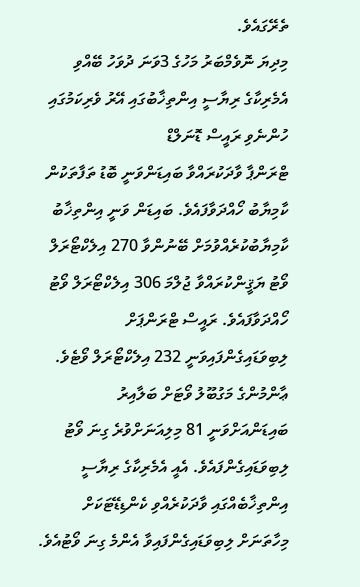ތެރޭގައެވެ.
މިދިޔަ ނޮވެމްބަރު މަހުގެ 3ވަނަ ދުވަހު ބޭއްވި އެމެރިކާގެ ރިޔާސީ އިންތިޚާބުގައި އޭރު ވެރިކަމުގައި ހުންނެވި ރައީސް ޑޮނަލްޑް
ޓްރަންޕާ ވާދަކުރައްވާ ބައިޑަންވަނީ ބޮޑު ތަފާތަކުން ކާމިޔާބު ހޯއްދަވާފައެވެ. ބައިޑަން ވަނީ އިންތިޚާބު ކާމިޔާބުކުރެއްވުމަށް ބޭނުންވާ 270 އިލެކްޓޯރަލް ވޯޓު ޔަޤީންކުރައްވާ ޖުލްމަ 306 އިލެކްޓޯރަލް ވޯޓު ހޯއްދަވާފައެވެ. ރައީސް ޓްރަންޕަށް ލިބިވަޑައިގެންފައިވަނީ 232 އިލެކްޓޯރަލް ވޯޓެވެ.
ޢާންމުންގެ މަގުބޫލު ވޯޓަށް ބަލާއިރު ބައިޑަންއަށްވަނީ 81 މިލިއަނަށްވުރެ ގިނަ ވޯޓު ލިބިވަޑައިގެންފައެވެ. އެއީ އެމެރިކާގެ ރިޔާސީ އިންތިޚާބެއްގައި ވާދަކުރެއްވި ކެންޑިޑޭޓަކަށް މިހާތަނަށް ލިބިވަޑައިގެންފައިވާ އެންމެ ގިނަ ވޯޓުއެވެ.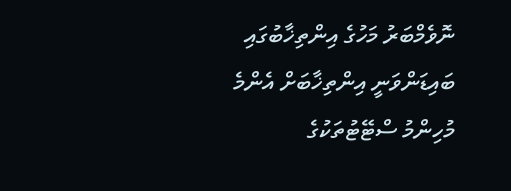ނޮވެމްބަރު މަހުގެ އިންތިޚާބުގައި ބައިޑަންވަނީ އިންތިޚާބަށް އެންމެ މުހިންމު ސްޓޭޓުތަކުގެ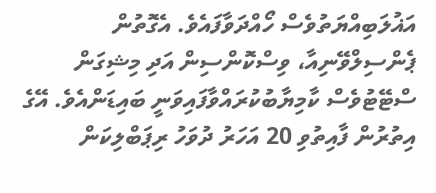އަޣުލަބިއްޔަތުވެސް ހޯއްދަވާފައެވެ. އެގޮތުން ޕެންސިލްވޭނިއާ، ވިސްކޮންސިން އަދި މިޝިގަން ސްޓޭޓުވެސް ކާމިޔާބުކުރައްވާފައިވަނީ ބައިޑަންއެވެ. އޭގެ އިތުރުން ފާއިތުވި 20 އަހަރު ދުވަހު ރިޕަބްލިކަން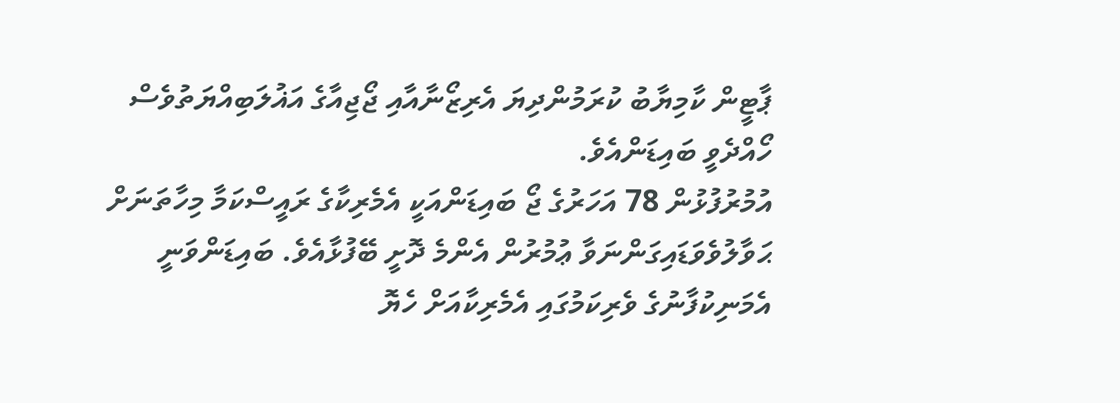ޕާޓީން ކާމިޔާބު ކުރަމުންދިޔަ އެރިޒޯނާއާއި ޖޯޖިއާގެ އަޣުލަބިއްޔަތުވެސް ހޯއްދެވީ ބައިޑަންއެވެ.
އުމުރުފުޅުން 78 އަހަރުގެ ޖޯ ބައިޑަންއަކީ އެމެރިކާގެ ރައީސްކަމާ މިހާތަނަށް ޙަވާލުވެވަޑައިގަންނަވާ ޢުމުރުން އެންމެ ދޮށީ ބޭފުޅާއެވެ. ބައިޑަންވަނީ އެމަނިކުފާނުގެ ވެރިކަމުގައި އެމެރިކާއަށް ހެޔޮ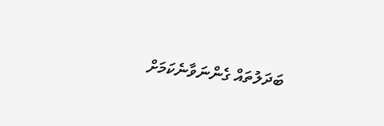ބަދަލުތައް ގެންނަވާނެކަމަށް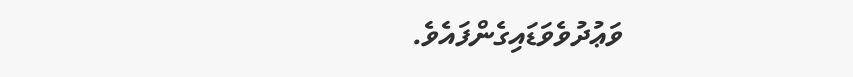ވަޢުދުވެވަޑައިގެންފައެވެ.